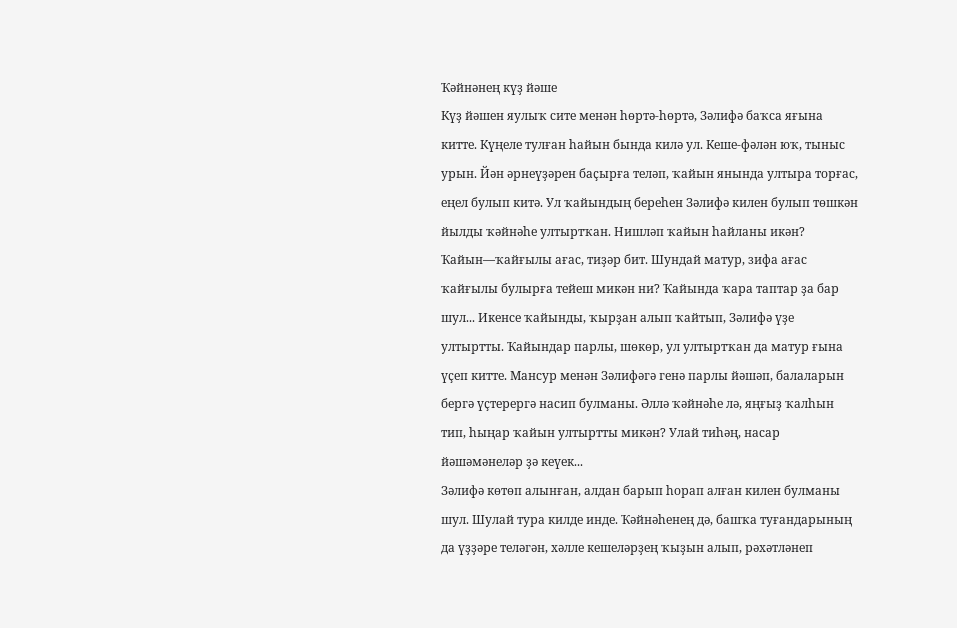Ҡәйнәнең күҙ йәше
Күҙ йәшен яулыҡ сите менән һөртә-һөртә, Зәлифә баҡса яғына китте. Күңеле тулған һайын бында килә ул. Кеше-фәлән юҡ, тыныс урын. Йән әрнеүҙәрен баҫырға теләп, ҡайын янында ултыра торғас, еңел булып китә. Ул ҡайындың береһен Зәлифә килен булып төшкән йылды ҡәйнәһе ултыртҡан. Нишләп ҡайын һайланы икән? Ҡайын—ҡайғылы ағас, тиҙәр бит. Шундай матур, зифа ағас ҡайғылы булырға тейеш микән ни? Ҡайында ҡара таптар ҙа бар шул... Икенсе ҡайынды, ҡырҙан алып ҡайтып, Зәлифә үҙе ултыртты. Ҡайындар парлы, шөкөр, ул ултыртҡан да матур ғына үҫеп китте. Мансур менән Зәлифәгә генә парлы йәшәп, балаларын бергә үҫтерергә насип булманы. Әллә ҡәйнәһе лә, яңғыҙ ҡалһын тип, һыңар ҡайын ултыртты микән? Улай тиһәң, насар йәшәмәнеләр ҙә кеүек...
Зәлифә көтөп алынған, алдан барып һорап алған килен булманы шул. Шулай тура килде инде. Ҡәйнәһенең дә, башҡа туғандарының да үҙҙәре теләгән, хәлле кешеләрҙең ҡыҙын алып, рәхәтләнеп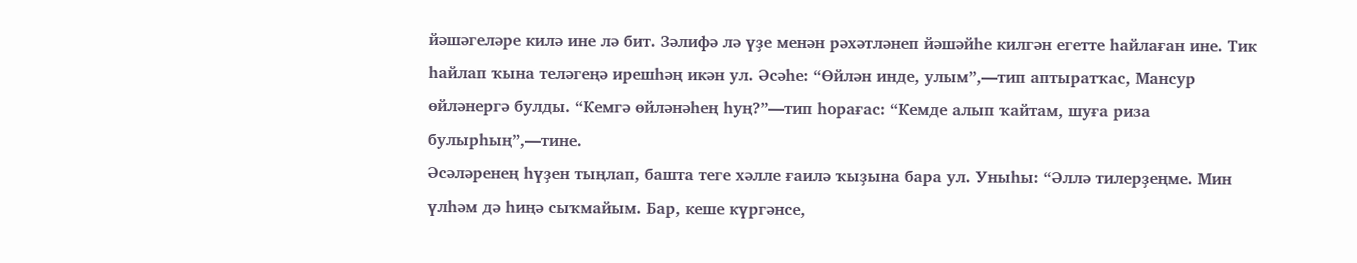йәшәгеләре килә ине лә бит. Зәлифә лә үҙе менән рәхәтләнеп йәшәйһе килгән егетте һайлаған ине. Тик һайлап ҡына теләгеңә ирешһәң икән ул. Әсәһе: “Өйлән инде, улым”,—тип аптыратҡас, Мансур өйләнергә булды. “Кемгә өйләнәһең һуң?”—тип һорағас: “Кемде алып ҡайтам, шуға риза булырһың”,—тине.
Әсәләренең һүҙен тыңлап, башта теге хәлле ғаилә ҡыҙына бара ул. Уныһы: “Әллә тилерҙеңме. Мин үлһәм дә һиңә сыҡмайым. Бар, кеше күргәнсе,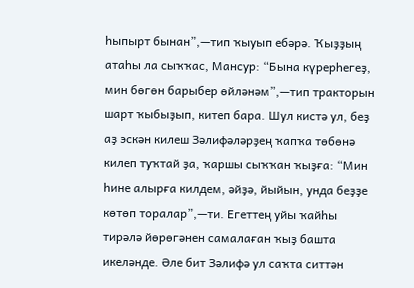һыпырт бынан”,—тип ҡыуып ебәрә. Ҡыҙҙың атаһы ла сыҡҡас, Мансур: “Бына күрерһегеҙ, мин бөгөн барыбер өйләнәм”,—тип тракторын шарт ҡыбыҙып, китеп бара. Шул кистә ул, беҙ аҙ эскән килеш Зәлифәләрҙең ҡапҡа төбөнә килеп туҡтай ҙа, ҡаршы сыҡҡан ҡыҙға: “Мин һине алырға килдем, әйҙә, йыйын, унда беҙҙе көтөп торалар”,—ти. Егеттең уйы ҡайһы тирәлә йөрөгәнен самалаған ҡыҙ башта икеләнде. Әле бит Зәлифә ул саҡта ситтән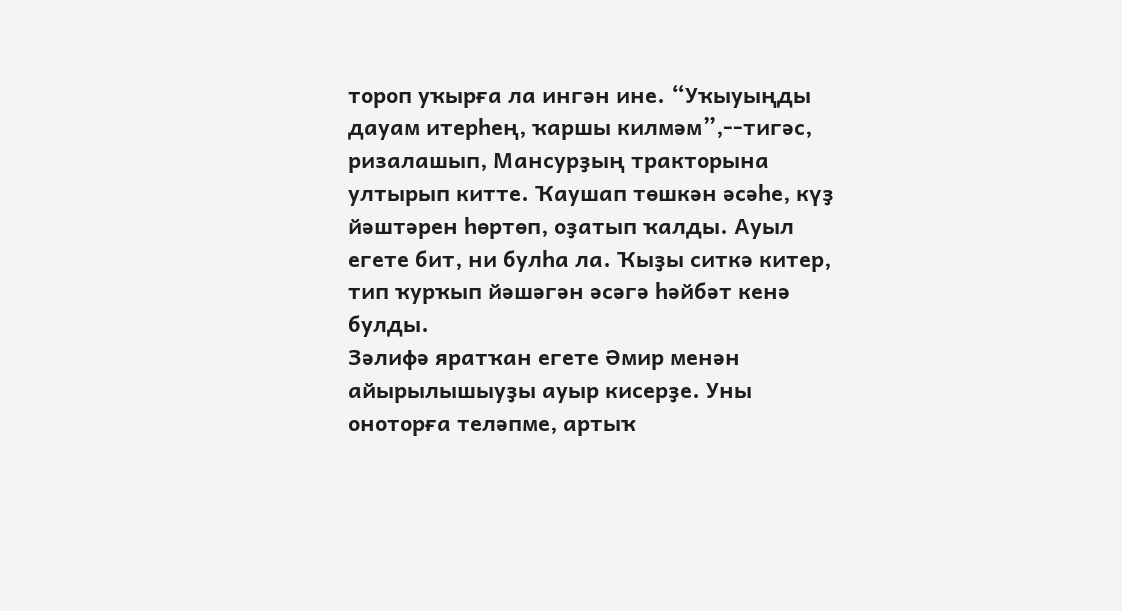тороп уҡырға ла ингән ине. “Уҡыуыңды дауам итерһең, ҡаршы килмәм”,--тигәс, ризалашып, Мансурҙың тракторына ултырып китте. Ҡаушап төшкән әсәһе, күҙ йәштәрен һөртөп, оҙатып ҡалды. Ауыл егете бит, ни булһа ла. Ҡыҙы ситкә китер, тип ҡурҡып йәшәгән әсәгә һәйбәт кенә булды.
Зәлифә яратҡан егете Әмир менән айырылышыуҙы ауыр кисерҙе. Уны оноторға теләпме, артыҡ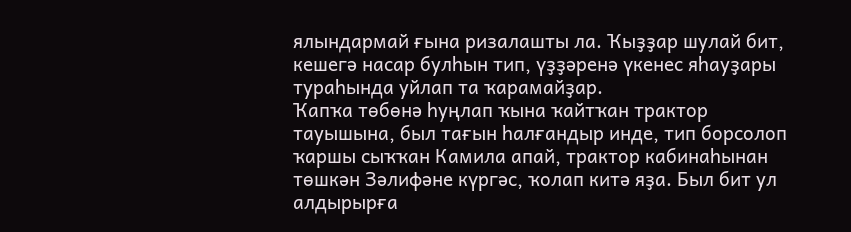ялындармай ғына ризалашты ла. Ҡыҙҙар шулай бит, кешегә насар булһын тип, үҙҙәренә үкенес яһауҙары тураһында уйлап та ҡарамайҙар.
Ҡапҡа төбөнә һуңлап ҡына ҡайтҡан трактор тауышына, был тағын һалғандыр инде, тип борсолоп ҡаршы сыҡҡан Камила апай, трактор кабинаһынан төшкән Зәлифәне күргәс, ҡолап китә яҙа. Был бит ул алдырырға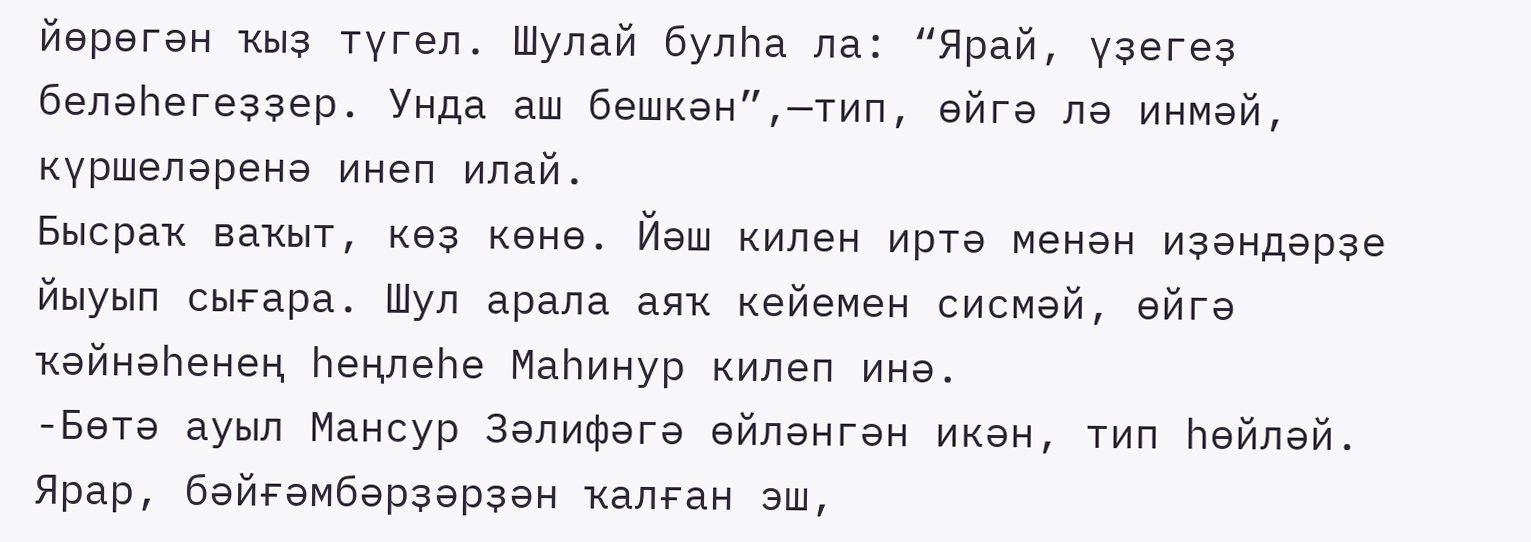йөрөгән ҡыҙ түгел. Шулай булһа ла: “Ярай, үҙегеҙ беләһегеҙҙер. Унда аш бешкән”,—тип, өйгә лә инмәй, күршеләренә инеп илай.
Бысраҡ ваҡыт, көҙ көнө. Йәш килен иртә менән иҙәндәрҙе йыуып сығара. Шул арала аяҡ кейемен сисмәй, өйгә ҡәйнәһенең һеңлеһе Маһинур килеп инә.
-Бөтә ауыл Мансур Зәлифәгә өйләнгән икән, тип һөйләй. Ярар, бәйғәмбәрҙәрҙән ҡалған эш,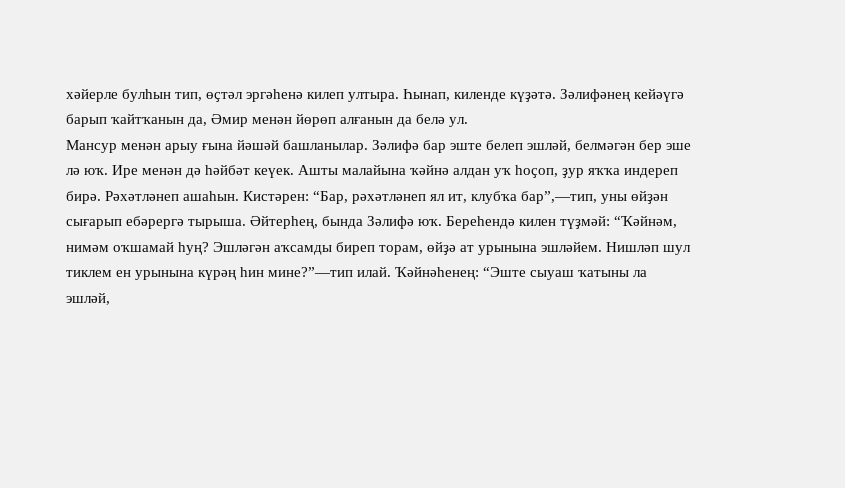хәйерле булһын тип, өҫтәл эргәһенә килеп ултыра. Һынап, киленде күҙәтә. Зәлифәнең кейәүгә барып ҡайтҡанын да, Әмир менән йөрөп алғанын да белә ул.
Мансур менән арыу ғына йәшәй башланылар. Зәлифә бар эште белеп эшләй, белмәгән бер эше лә юҡ. Ире менән дә һәйбәт кеүек. Ашты малайына ҡәйнә алдан уҡ һоҫоп, ҙур яҡҡа индереп бирә. Рәхәтләнеп ашаһын. Кистәрен: “Бар, рәхәтләнеп ял ит, клубҡа бар”,—тип, уны өйҙән сығарып ебәрергә тырыша. Әйтерһең, бында Зәлифә юҡ. Береһендә килен түҙмәй: “Ҡәйнәм, нимәм оҡшамай һуң? Эшләгән аҡсамды биреп торам, өйҙә ат урынына эшләйем. Нишләп шул тиклем ен урынына күрәң һин мине?”—тип илай. Ҡәйнәһенең: “Эште сыуаш ҡатыны ла эшләй,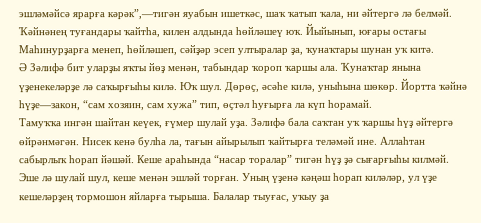эшләмәйсә ярарға кәрәк”,—тигән яуабын ишеткәс, шаҡ ҡатып ҡала, ни әйтергә лә белмәй. Ҡәйнәнең туғандары ҡайтһа, килен алдында һөйләшеү юҡ. Йыйынып, юғары остағы Маһинурҙарға менеп, һөйләшеп, сәйҙәр эсеп ултыралар ҙа, ҡунаҡтары шунан уҡ китә.
Ә Зәлифә бит уларҙы яҡты йөҙ менән, табындар ҡороп ҡаршы ала. Ҡунаҡтар янына үҙенекеләрҙе лә саҡырғыһы килә. Юҡ шул. Дөрөҫ, әсәһе килә, уныһына шөкөр. Йортта ҡәйнә һүҙе—закон, “сам хозяин, сам хужа” тип, өҫтәл һуғырға ла күп һорамай.
Тамуҡҡа ингән шайтан кеүек, ғүмер шулай уҙа. Зәлифә бала саҡтан уҡ ҡаршы һүҙ әйтергә өйрәнмәгән. Нисек кенә булһа ла, тағын айырылып ҡайтырға теләмәй ине. Аллаһтан сабырлыҡ һорап йәшәй. Кеше араһында “насар торалар” тигән һүҙ ҙә сығарғыһы килмәй. Эше лә шулай шул, кеше менән эшләй торған. Уның үҙенә кәңәш һорап киләләр, ул үҙе кешеләрҙең тормошон яйларға тырыша. Балалар тыуғас, уҡыу ҙа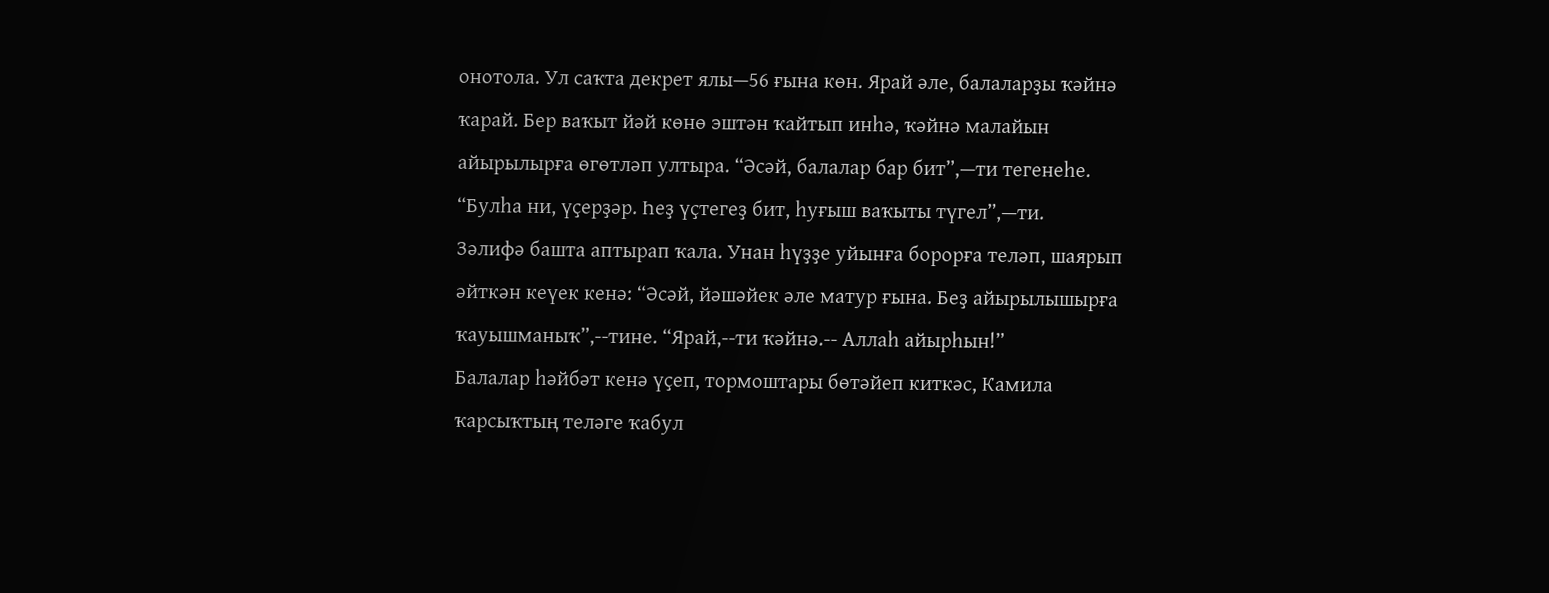онотола. Ул саҡта декрет ялы—56 ғына көн. Ярай әле, балаларҙы ҡәйнә ҡарай. Бер ваҡыт йәй көнө эштән ҡайтып инһә, ҡәйнә малайын айырылырға өгөтләп ултыра. “Әсәй, балалар бар бит”,—ти тегенеһе. “Булһа ни, үҫерҙәр. Һеҙ үҫтегеҙ бит, һуғыш ваҡыты түгел”,—ти.
Зәлифә башта аптырап ҡала. Унан һүҙҙе уйынға борорға теләп, шаярып әйткән кеүек кенә: “Әсәй, йәшәйек әле матур ғына. Беҙ айырылышырға ҡауышманыҡ”,--тине. “Ярай,--ти ҡәйнә.-- Аллаһ айырһын!”
Балалар һәйбәт кенә үҫеп, тормоштары бөтәйеп киткәс, Камила ҡарсыҡтың теләге ҡабул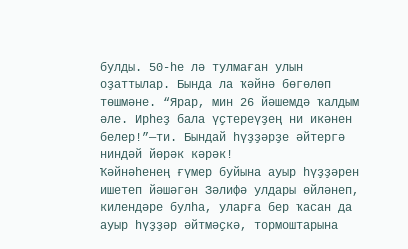булды. 50-һе лә тулмаған улын оҙаттылар. Бында ла ҡәйнә бөгөлөп төшмәне. “Ярар, мин 26 йәшемдә ҡалдым әле. Ирһеҙ бала үҫтереүҙең ни икәнен белер!”—ти. Бындай һүҙҙәрҙе әйтергә ниндәй йөрәк кәрәк!
Ҡәйнәһенең ғүмер буйына ауыр һүҙҙәрен ишетеп йәшәгән Зәлифә улдары өйләнеп, килендәре булһа, уларға бер ҡасан да ауыр һүҙҙәр әйтмәҫкә, тормоштарына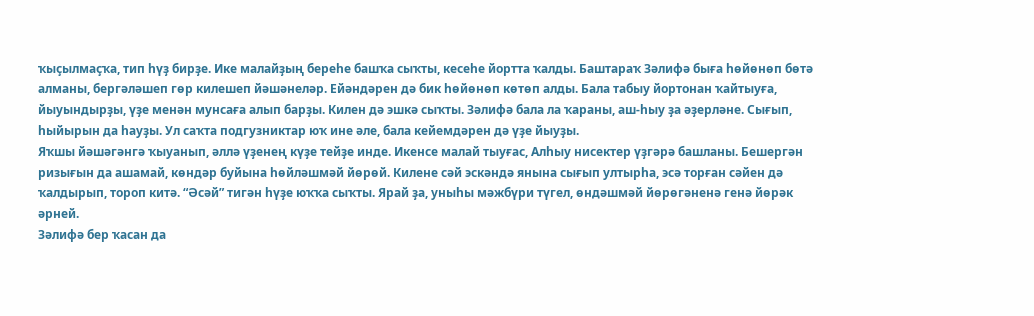ҡыҫылмаҫҡа, тип һүҙ бирҙе. Ике малайҙың береһе башҡа сыҡты, кесеһе йортта ҡалды. Баштараҡ Зәлифә быға һөйөнөп бөтә алманы, бергәләшеп гөр килешеп йәшәнеләр. Ейәндәрен дә бик һөйөнөп көтөп алды. Бала табыу йортонан ҡайтыуға, йыуындырҙы, үҙе менән мунсаға алып барҙы. Килен дә эшкә сыҡты. Зәлифә бала ла ҡараны, аш-һыу ҙа әҙерләне. Сығып, һыйырын да һауҙы. Ул саҡта подгузниктар юҡ ине әле, бала кейемдәрен дә үҙе йыуҙы.
Яҡшы йәшәгәнгә ҡыуанып, әллә үҙенең күҙе тейҙе инде. Икенсе малай тыуғас, Алһыу нисектер үҙгәрә башланы. Бешергән ризығын да ашамай, көндәр буйына һөйләшмәй йөрөй. Килене сәй эскәндә янына сығып ултырһа, эсә торған сәйен дә ҡалдырып, тороп китә. “Әсәй” тигән һүҙе юҡҡа сыҡты. Ярай ҙа, уныһы мәжбүри түгел, өндәшмәй йөрөгәненә генә йөрәк әрней.
Зәлифә бер ҡасан да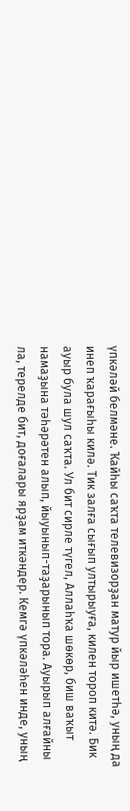үпкәләй белмәне. Ҡайһы саҡта телевизорҙан матур йыр ишетһә, уның да инеп ҡарағыһы килә. Тик залға сығып ултырыуға, килен тороп китә. Бик ауыр була шул саҡта. Ул бит сирле түгел, Аллаһҡа шөкөр, биш ваҡыт намаҙына тәһәрәтен алып, йыуынып-таҙарынып тора. Ауырып алғайны ла, терелде бит, доғалары ярҙам иткәндер. Кемгә үпкәләһен инде, уның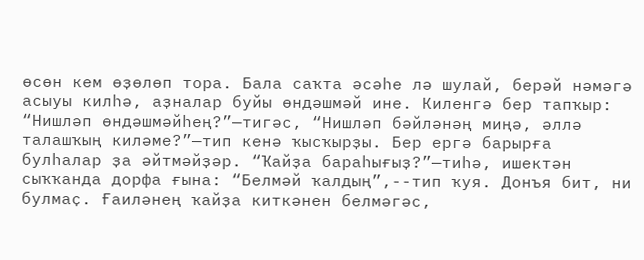өсөн кем өҙөлөп тора. Бала саҡта әсәһе лә шулай, берәй нәмәгә асыуы килһә, аҙналар буйы өндәшмәй ине. Киленгә бер тапҡыр: “Нишләп өндәшмәйһең?”—тигәс, “Нишләп бәйләнәң миңә, әллә талашҡың киләме?”—тип кенә ҡысҡырҙы. Бер ергә барырға булһалар ҙа әйтмәйҙәр. “Ҡайҙа бараһығыҙ?”—тиһә, ишектән сыҡҡанда дорфа ғына: “Белмәй ҡалдың”,--тип ҡуя. Донъя бит, ни булмаҫ. Ғаиләнең ҡайҙа киткәнен белмәгәс,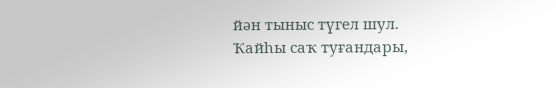йән тыныс түгел шул.
Ҡайһы саҡ туғандары,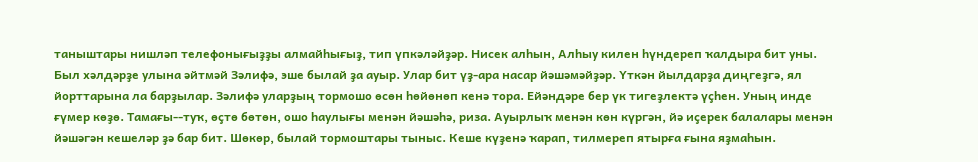таныштары нишләп телефонығыҙҙы алмайһығыҙ, тип үпкәләйҙәр. Нисек алһын, Алһыу килен һүндереп ҡалдыра бит уны. Был хәлдәрҙе улына әйтмәй Зәлифә, эше былай ҙа ауыр. Улар бит үҙ-ара насар йәшәмәйҙәр. Үткән йылдарҙа диңгеҙгә, ял йорттарына ла барҙылар. Зәлифә уларҙың тормошо өсөн һөйөнөп кенә тора. Ейәндәре бер үк тигеҙлектә үҫһен. Уның инде ғүмер көҙө. Тамағы--туҡ, өҫтө бөтөн, ошо һаулығы менән йәшәһә, риза. Ауырлыҡ менән көн күргән, йә иҫерек балалары менән йәшәгән кешеләр ҙә бар бит. Шөкөр, былай тормоштары тыныс. Кеше күҙенә ҡарап, тилмереп ятырға ғына яҙмаһын.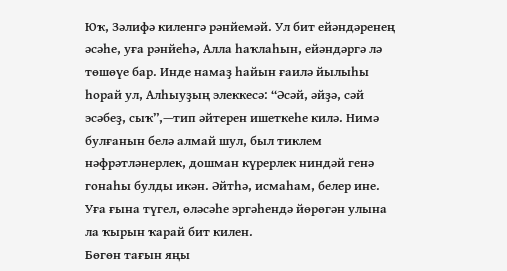Юҡ, Зәлифә киленгә рәнйемәй. Ул бит ейәндәренең әсәһе, уға рәнйеһә, Алла һаҡлаһын, ейәндәргә лә төшөүе бар. Инде намаҙ һайын ғаилә йылыһы һорай ул, Алһыуҙың элеккесә: “Әсәй, әйҙә, сәй эсәбеҙ, сыҡ”,—тип әйтерен ишеткеһе килә. Нимә булғанын белә алмай шул, был тиклем нәфрәтләнерлек, дошман күрерлек ниндәй генә гонаһы булды икән. Әйтһә, исмаһам, белер ине. Уға ғына түгел, өләсәһе эргәһендә йөрөгән улына ла ҡырын ҡарай бит килен.
Бөгөн тағын яңы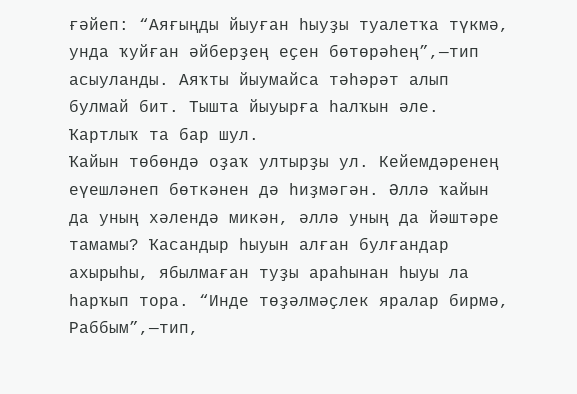ғәйеп: “Аяғыңды йыуған һыуҙы туалетҡа түкмә, унда ҡуйған әйберҙең еҫен бөтөрәһең”,—тип асыуланды. Аяҡты йыумайса тәһәрәт алып булмай бит. Тышта йыуырға һалҡын әле. Ҡартлыҡ та бар шул.
Ҡайын төбөндә оҙаҡ ултырҙы ул. Кейемдәренең еүешләнеп бөткәнен дә һиҙмәгән. Әллә ҡайын да уның хәлендә микән, әллә уның да йәштәре тамамы? Ҡасандыр һыуын алған булғандар ахырыһы, ябылмаған туҙы араһынан һыуы ла һарҡып тора. “Инде төҙәлмәҫлек яралар бирмә, Раббым”,—тип,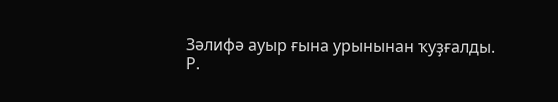Зәлифә ауыр ғына урынынан ҡуҙғалды.
Р.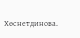Хөснетдинова.